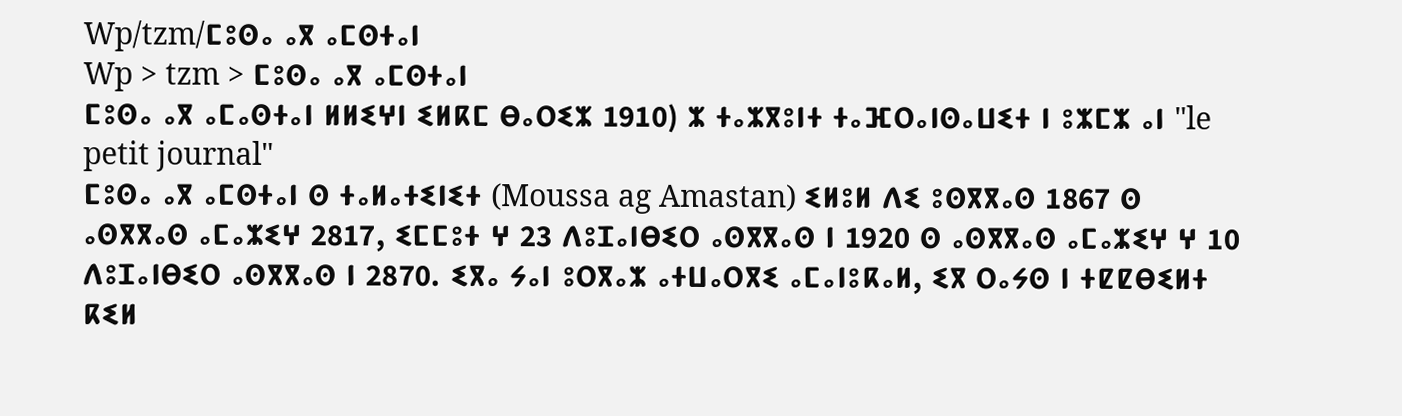Wp/tzm/ⵎⵓⵙⴰ ⴰⴳ ⴰⵎⵙⵜⴰⵏ
Wp > tzm > ⵎⵓⵙⴰ ⴰⴳ ⴰⵎⵙⵜⴰⵏ
ⵎⵓⵙⴰ ⴰⴳ ⴰⵎⴰⵙⵜⴰⵏ ⵍⵍⵉⵖⵏ ⵉⵍⴽⵎ ⴱⴰⵔⵉⵣ 1910) ⵣ ⵜⴰⵣⴳⵓⵏⵜ ⵜⴰⴼⵔⴰⵏⵙⴰⵡⵉⵜ ⵏ ⵓⵣⵎⵣ ⴰⵏ "le petit journal"
ⵎⵓⵙⴰ ⴰⴳ ⴰⵎⵙⵜⴰⵏ ⵙ ⵜⴰⵍⴰⵜⵉⵏⵉⵜ (Moussa ag Amastan) ⵉⵍⵓⵍ ⴷⵉ ⵓⵙⴳⴳⴰⵙ 1867 ⵙ ⴰⵙⴳⴳⴰⵙ ⴰⵎⴰⵣⵉⵖ 2817, ⵉⵎⵎⵓⵜ ⵖ 23 ⴷⵓⵊⴰⵏⴱⵉⵔ ⴰⵙⴳⴳⴰⵙ ⵏ 1920 ⵙ ⴰⵙⴳⴳⴰⵙ ⴰⵎⴰⵣⵉⵖ ⵖ 10 ⴷⵓⵊⴰⵏⴱⵉⵔ ⴰⵙⴳⴳⴰⵙ ⵏ 2870. ⵉⴳⴰ ⵢⴰⵏ ⵓⵔⴳⴰⵣ ⴰⵜⵡⴰⵔⴳⵉ ⴰⵎⴰⵏⵓⴽⴰⵍ, ⵉⴳ ⵔⴰⵢⵙ ⵏ ⵜⵇⵇⴱⵉⵍⵜ ⴽⵉⵍ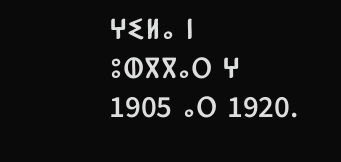ⵖⵉⵍⴰ ⵏ ⵓⵀⴳⴳⴰⵔ ⵖ 1905 ⴰⵔ 1920.